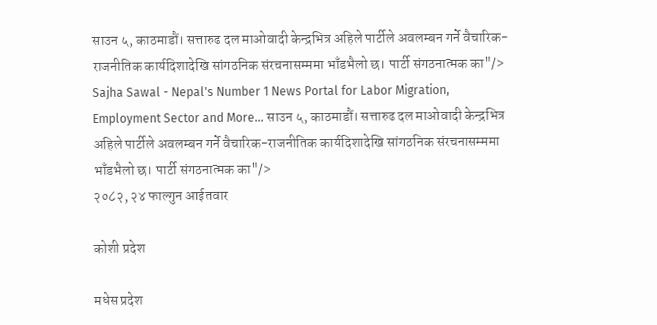साउन ५, काठमाडौं। सत्तारुढ दल माओवादी केन्द्रभित्र अहिले पार्टीले अवलम्बन गर्ने वैचारिक-राजनीतिक कार्यदिशादेखि सांगठनिक संरचनासम्ममा भाँडभैलो छ। पार्टी संगठनात्मक का"/> Sajha Sawal - Nepal's Number 1 News Portal for Labor Migration, Employment Sector and More... साउन ५, काठमाडौं। सत्तारुढ दल माओवादी केन्द्रभित्र अहिले पार्टीले अवलम्बन गर्ने वैचारिक-राजनीतिक कार्यदिशादेखि सांगठनिक संरचनासम्ममा भाँडभैलो छ। पार्टी संगठनात्मक का"/>
२०८२, २४ फाल्गुन आईतवार

कोशी प्रदेश

मधेस प्रदेश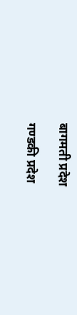बागमती प्रदेश

गण्डकी प्रदेश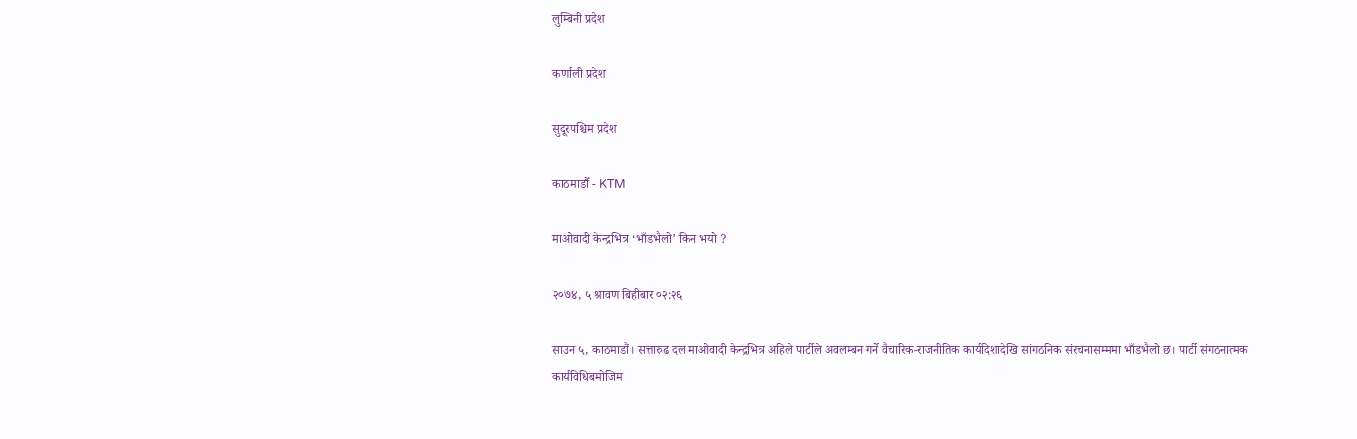लुम्बिनी प्रदेश

कर्णाली प्रदेश

सुदूरपश्चिम प्रदेश

काठमाडौँ - KTM

माओवादी केन्द्रभित्र ‘भाँडभैलो’ किन भयो ?

२०७४, ५ श्रावण बिहीबार ०२:२६

साउन ५, काठमाडौं। सत्तारुढ दल माओवादी केन्द्रभित्र अहिले पार्टीले अवलम्बन गर्ने वैचारिक-राजनीतिक कार्यदिशादेखि सांगठनिक संरचनासम्ममा भाँडभैलो छ। पार्टी संगठनात्मक कार्यविधिबमोजिम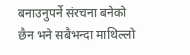बनाउनुपर्ने संरचना बनेको छैन भने सबैभन्दा माथिल्लो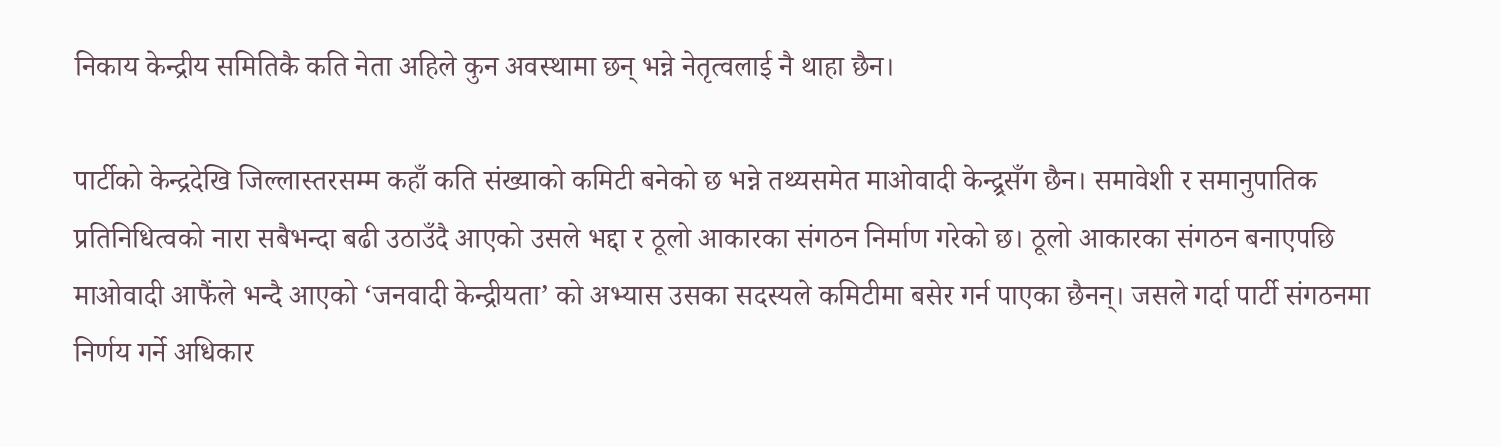निकाय केन्द्रीय समितिकै कति नेता अहिले कुन अवस्थामा छन् भन्ने नेतृत्वलाई नै थाहा छैन।

पार्टीको केन्द्रदेखि जिल्लास्तरसम्म कहाँ कति संख्याको कमिटी बनेको छ भन्ने तथ्यसमेत माओवादी केन्द्र्रसँग छैन। समावेशी र समानुपातिक प्रतिनिधित्वको नारा सबैभन्दा बढी उठाउँदै आएको उसले भद्दा र ठूलो आकारका संगठन निर्माण गरेको छ। ठूलो आकारका संगठन बनाएपछि माओवादी आफैंले भन्दै आएको ‘जनवादी केन्द्रीयता’ को अभ्यास उसका सदस्यले कमिटीमा बसेर गर्न पाएका छैनन्। जसले गर्दा पार्टी संगठनमा निर्णय गर्ने अधिकार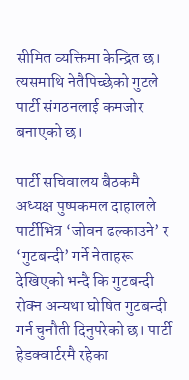सीमित व्यक्तिमा केन्द्रित छ। त्यसमाथि नेतैपिच्छेको गुटले पार्टी संगठनलाई कमजोर बनाएको छ।

पार्टी सचिवालय बैठकमै अध्यक्ष पुष्पकमल दाहालले पार्टीभित्र ‘जोवन ढल्काउने’ र ‘गुटबन्दी’ गर्ने नेताहरू देखिएको भन्दै कि गुटबन्दी रोक्न अन्यथा घोषित गुटबन्दी गर्न चुनौती दिनुपरेको छ। पार्टी हेडक्वार्टरमै रहेका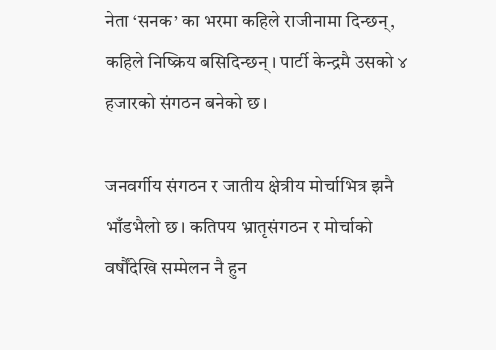नेता ‘सनक’ का भरमा कहिले राजीनामा दिन्छन्, कहिले निष्क्रिय बसिदिन्छन्। पार्टी केन्द्रमै उसको ४ हजारको संगठन बनेको छ।

जनवर्गीय संगठन र जातीय क्षेत्रीय मोर्चाभित्र झनै भाँडभैलो छ। कतिपय भ्रातृसंगठन र मोर्चाको वर्षौंदेखि सम्मेलन नै हुन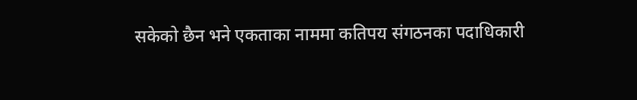सकेको छैन भने एकताका नाममा कतिपय संगठनका पदाधिकारी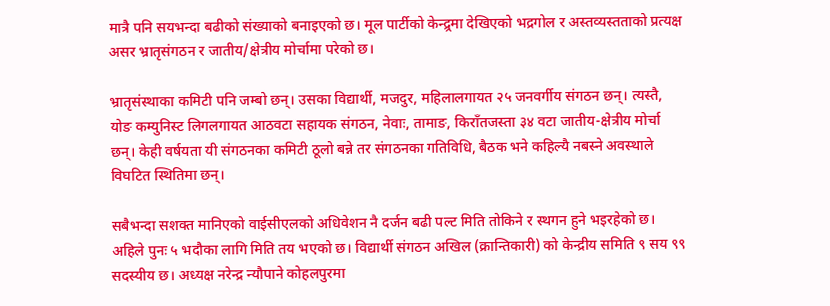मात्रै पनि सयभन्दा बढीको संख्याको बनाइएको छ। मूल पार्टीको केन्द्र्रमा देखिएको भद्रगोल र अस्तव्यस्तताको प्रत्यक्ष असर भ्रातृसंगठन र जातीय/क्षेत्रीय मोर्चामा परेको छ।

भ्रातृसंस्थाका कमिटी पनि जम्बो छन्। उसका विद्यार्थी, मजदुर, महिलालगायत २५ जनवर्गीय संगठन छन्। त्यस्तै, योङ कम्युनिस्ट लिगलगायत आठवटा सहायक संगठन, नेवाः, तामाङ, किराँतजस्ता ३४ वटा जातीय-क्षेत्रीय मोर्चा छन्। केही वर्षयता यी संगठनका कमिटी ठूलो बन्ने तर संगठनका गतिविधि, बैठक भने कहिल्यै नबस्ने अवस्थाले विघटित स्थितिमा छन्।

सबैभन्दा सशक्त मानिएको वाईसीएलको अधिवेशन नै दर्जन बढी पल्ट मिति तोकिने र स्थगन हुने भइरहेको छ। अहिले पुनः ५ भदौका लागि मिति तय भएको छ। विद्यार्थी संगठन अखिल (क्रान्तिकारी) को केन्द्रीय समिति ९ सय ९९ सदस्यीय छ। अध्यक्ष नरेन्द्र न्यौपाने कोहलपुरमा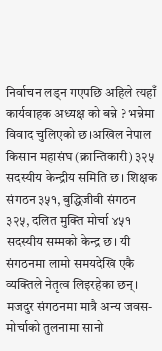निर्वाचन लड्न गएपछि अहिले त्यहाँ कार्यवाहक अध्यक्ष को बन्ने ? भन्नेमा विवाद चुलिएको छ।अखिल नेपाल किसान महासंघ (क्रान्तिकारी) ३२५ सदस्यीय केन्द्रीय समिति छ। शिक्षक संगठन ३५१, बुद्धिजीवी संगठन ३२५, दलित मुक्ति मोर्चा ४५१ सदस्यीय सम्मको केन्द्र छ। यी संगठनमा लामो समयदेखि एकै व्यक्तिले नेतृत्व लिइरहेका छन्। मजदुर संगठनमा मात्रै अन्य जवस-मोर्चाको तुलनामा सानो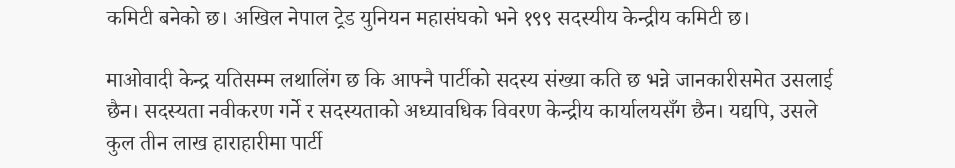कमिटी बनेको छ। अखिल नेपाल ट्रेड युनियन महासंघको भने १९९ सदस्यीय केन्द्रीय कमिटी छ।

माओवादी केन्द्र यतिसम्म लथालिंग छ कि आफ्नै पार्टीको सदस्य संख्या कति छ भन्ने जानकारीसमेत उसलाई छैन। सदस्यता नवीकरण गर्ने र सदस्यताको अध्यावधिक विवरण केन्द्रीय कार्यालयसँग छैन। यद्यपि, उसले कुल तीन लाख हाराहारीमा पार्टी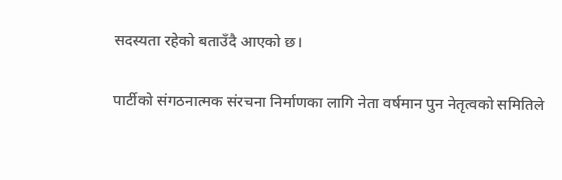सदस्यता रहेको बताउँदै आएको छ।

पार्टीको संगठनात्मक संरचना निर्माणका लागि नेता वर्षमान पुन नेतृत्वको समितिले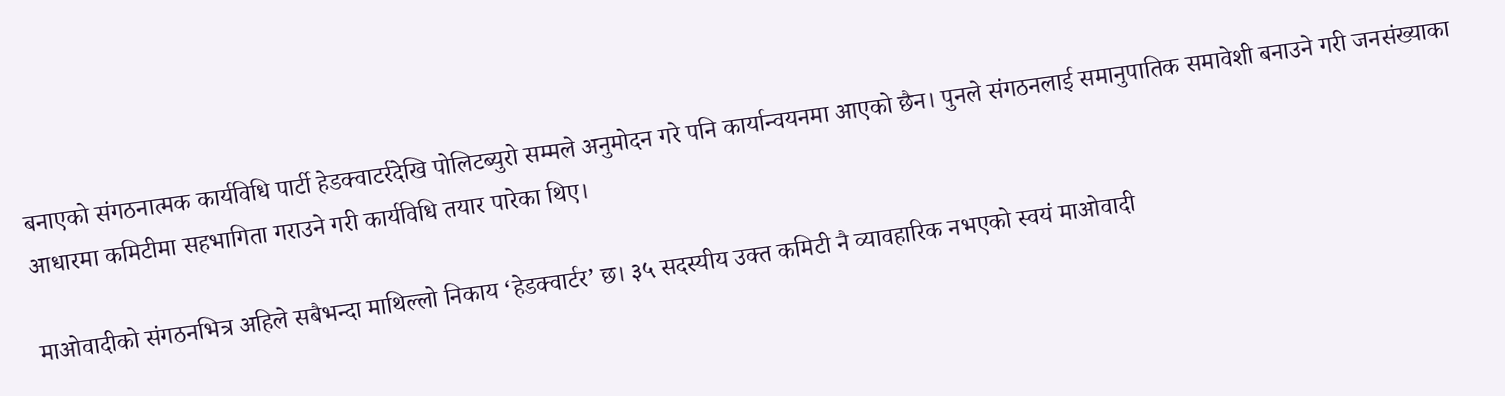बनाएको संगठनात्मक कार्यविधि पार्टी हेडक्वाटर्रदेखि पोलिटब्युरो सम्मले अनुमोदन गरे पनि कार्यान्वयनमा आएको छैन। पुनले संगठनलाई समानुपातिक समावेशी बनाउने गरी जनसंख्याका आधारमा कमिटीमा सहभागिता गराउने गरी कार्यविधि तयार पारेका थिए।

माओवादीको संगठनभित्र अहिले सबैभन्दा माथिल्लो निकाय ‘हेडक्वार्टर’ छ। ३५ सदस्यीय उक्त कमिटी नै व्यावहारिक नभएको स्वयं माओवादी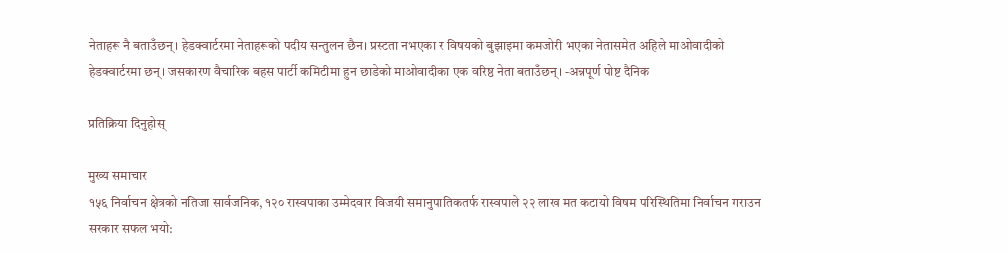नेताहरू नै बताउँछन्। हेडक्वार्टरमा नेताहरूको पदीय सन्तुलन छैन। प्रस्टता नभएका र विषयको बुझाइमा कमजोरी भएका नेतासमेत अहिले माओवादीको हेडक्वार्टरमा छन्। जसकारण वैचारिक बहस पार्टी कमिटीमा हुन छाडेको माओवादीका एक वरिष्ठ नेता बताउँछन्। -अन्नपूर्ण पोष्ट दैनिक

प्रतिक्रिया दिनुहोस्

मुख्य समाचार
१५६ निर्वाचन क्षेत्रको नतिजा सार्वजनिक, १२० रास्वपाका उम्मेदवार विजयी समानुपातिकतर्फ रास्वपाले २२ लाख मत कटायो विषम परिस्थितिमा निर्वाचन गराउन सरकार सफल भयो: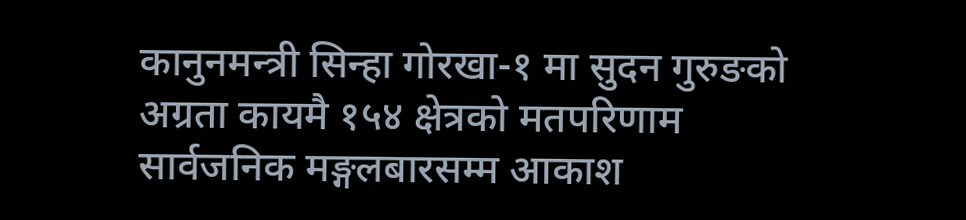कानुनमन्त्री सिन्हा गोरखा-१ मा सुदन गुरुङको अग्रता कायमै १५४ क्षेत्रको मतपरिणाम सार्वजनिक मङ्गलबारसम्म आकाश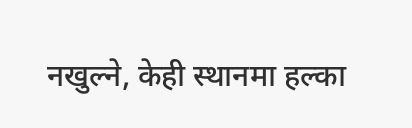नखुल्ने, केही स्थानमा हल्का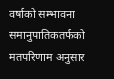वर्षाको सम्भावना समानुपातिकतर्फको मतपरिणाम अनुसार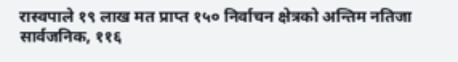रास्वपाले १९ लाख मत प्राप्त १५० निर्वाचन क्षेत्रको अन्तिम नतिजा सार्वजनिक, ११६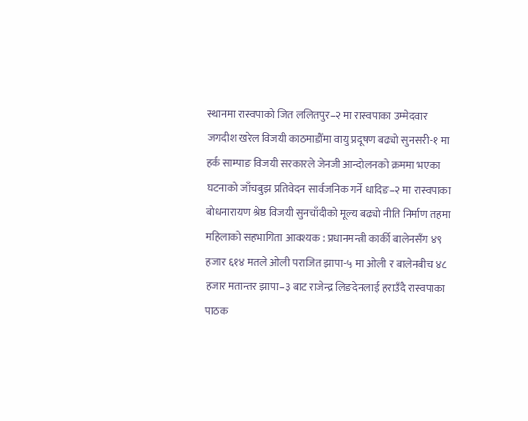स्थानमा रास्वपाको जित ललितपुर–२ मा रास्वपाका उम्मेदवार जगदीश खरेल विजयी काठमाडौँमा वायु प्रदूषण बढ्यो सुनसरी-१ मा हर्क साम्पाङ विजयी सरकारले जेनजी आन्दोलनको क्रममा भएका घटनाको जाँचबुझ प्रतिवेदन सार्वजनिक गर्ने धादिङ–२ मा रास्वपाका बोधनारायण श्रेष्ठ विजयी सुनचाँदीको मूल्य बढ्यो नीति निर्माण तहमा महिलाको सहभागिता आवश्यक : प्रधानमन्त्री कार्की बालेनसँग ४९ हजार ६१४ मतले ओली पराजित झापा-५ मा ओली र बालेनबीच ४८ हजार मतान्तर झापा–३ बाट राजेन्द्र लिङदेनलाई हराउँदै रास्वपाका पाठक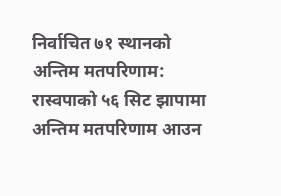निर्वाचित ७१ स्थानको अन्तिम मतपरिणाम: रास्वपाको ५६ सिट झापामा अन्तिम मतपरिणाम आउन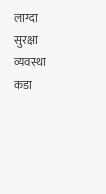लाग्दा सुरक्षा व्यवस्था कडा